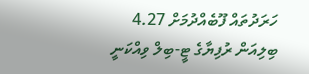ހަރަދުތައް ފޫބެއްދުމަށް 4.27 ބިލިއަން ރުފިޔާގެ ޓީ-ބިލް ވިއްކަނީ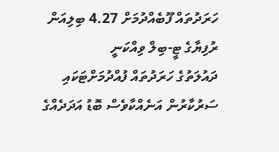ހަރަދުތައް ފޫބެއްދުމަށް 4.27 ބިލިއަން ރުފިޔާގެ ޓީ-ބިލް ވިއްކަނީ
ދައުލަތުގެ ހަރަދުތައް ފުއްދުމަށްޓަކައި ސަރުކާރުން އަނެއްކާވެސް ބޮޑު އަދަދެއްގެ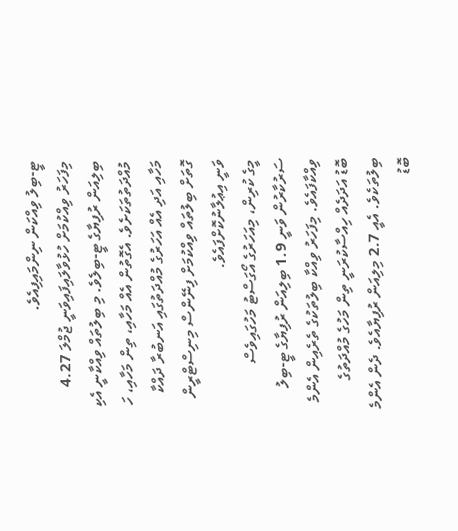ޓީ-ބިލު ވިއްކަން ނިންމައިފިއެވެ.
މިފަހަރު ވިއްކުމަށް ހުޅުވާލައިފައިވަނީ ޖުމްލަ 4.27 ބިލިއަން ރުފިޔާގެ ޓީ-ބިލެވެ. މި ބިލުތައް ވިއްކާނީ އެކި މުއްދަތުތަކަށެވެ. އެގޮތުން އެއް މަހާއި، ތިން މަހާއި، ހަ މަހާއި އަދި އެއް އަހަރުގެ މުއްދަތުގައި އަނބުރާ ދައްކާ ގޮތަށް ބިލުތައް ވިއްކުމަށް ފިނޭންސް މިނިސްޓްރީން ވަނީ އިޢުލާނުކޮށްފައެވެ.
މީގެ ކުރިން، މިއަހަރުގެ އޯގަސްޓު މަހުގައިވެސް ސަރުކާރުން ވަނީ 1.9 ބިލިއަން ރުފިޔާގެ ޓީ-ބިލު ވިއްކާފައެވެ. މިފަހަރު ވިއްކާ ބިލުތަކުގެ ތެރެއިން އެންމެ ބޮޑު އަދަދެއް ހިއްސާކުރަނީ ތިން މަހުގެ މުއްދަތުގެ ބިލުތަކެވެ. އެއީ 2.7 މިލިއަން ރުފިޔާއެވެ. ދެން އެންމެ ބޮޑު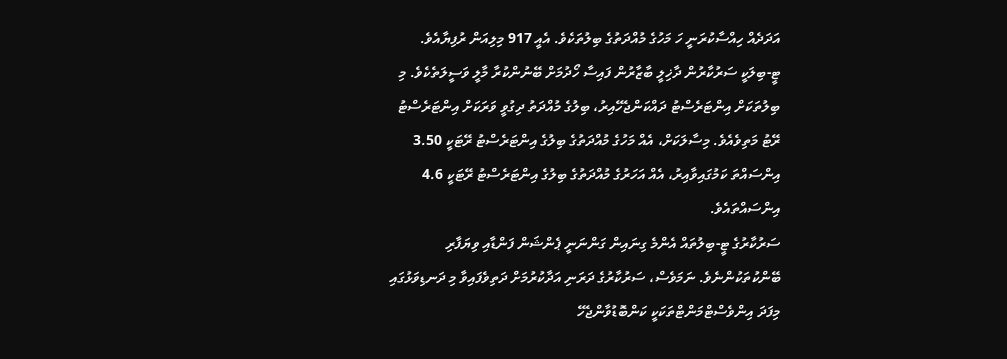އަދަދެއް ހިއްސާކުރަނީ ހަ މަހުގެ މުއްދަތުގެ ބިލުތަކެވެ. އެއީ 917 މިލިއަން ރުފިޔާއެވެ.
ޓީ-ބިލަކީ ސަރުކާރުން ދާޚިލީ ބާޒާރުން ފައިސާ ހޯދުމަށް ބޭނުންކުރާ މާލީ ވަސީލަތެކެވެ. މި ބިލުތަކަށް އިންޓަރެސްޓު ދައްކަންޖެހޭއިރު، ބިލުގެ މުއްދަތު ދިގުވީ ވަރަކަށް އިންޓަރެސްޓު ރޭޓު މަތިވެއެވެ. މިސާލަކަށް، އެއް މަހުގެ މުއްދަތުގެ ބިލުގެ އިންޓަރެސްޓު ރޭޓަކީ 3.50 އިންސައްތަ ކަމުގައިވާއިރު، އެއް އަހަރުގެ މުއްދަތުގެ ބިލުގެ އިންޓަރެސްޓު ރޭޓަކީ 4.6 އިންސައްތައެވެ.
ސަރުކާރުގެ ޓީ-ބިލުތައް އެންމެ ގިނައިން ގަންނަނީ ޕެންޝަން ފަންޑާއި ވިޔަފާރި ބޭންކުތަކުންނެވެ. ނަމަވެސް، ސަރުކާރުގެ ދަރަނި އަދާކުރުމަށް ދަތިވެފައިވާ މި ދަނޑިވަޅުގައި މިފަދަ އިންވެސްޓްމަންޓްތަކަކީ ކަންބޮޑުވާންޖެހޭ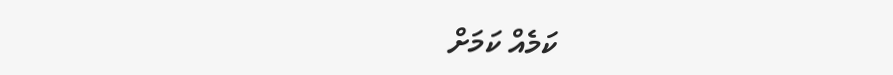ކަމެއް ކަމަށް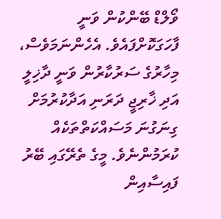ވޯލްޑް ބޭންކުން ވަނީ ފާހަގަކޮށްފައެވެ. އެހެންނަމަވެސް، މިހާރުގެ ސަރުކާރުން ވަނީ ދާޚިލީ އަދި ޚާރިޖީ ދަރަނި އަދާކުރުމަށް ގިނަގުނަ މަސައްކަތްތަކެއް ކުރަމުންނެވެ. މީގެ ތެރޭގައި ބޭރު ފައިސާއިން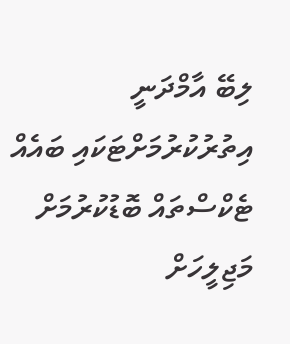ލިބޭ އާމްދަނީ އިތުރުކުރުމަށްޓަކައި ބައެއް ޓެކްސްތައް ބޮޑުކުރުމަށް މަޖިލީހަށް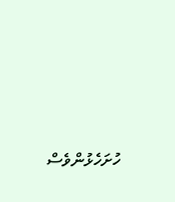ހުށަހެޅުންވެސް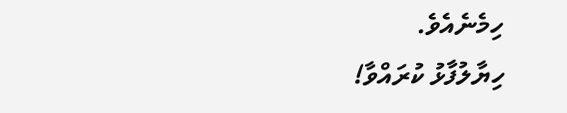ހިމެނެއެވެ.
ހިޔާލުފާޅު ކުރައްވާ!